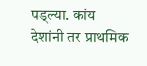पड्ल्या. कांय देशांनी तर प्राथमिक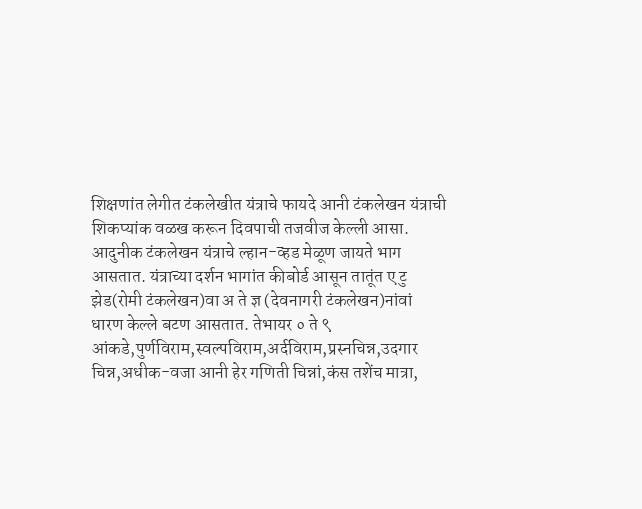शिक्षणांत लेगीत टंकलेखीत यंत्राचे फायदे आनी टंकलेखन यंत्राची शिकप्यांक वळख करून दिवपाची तजवीज केल्ली आसा.
आदुनीक टंकलेखन यंत्राचे ल्हान-व्हड मेळूण जायते भाग आसतात. यंत्राच्या दर्शन भागांत कीबोर्ड आसून तातूंत ए टु झेड(रोमी टंकलेखन)वा अ ते ज्ञ (देवनागरी टंकलेखन)नांवां धारण केल्ले बटण आसतात. तेभायर ० ते ९ आंकडे,पुर्णविराम,स्वल्पविराम,अर्दविराम,प्रस्नचिन्न,उदगार चिन्न,अधीक-वजा आनी हेर गणिती चिन्नां,कंस तशेंच मात्रा,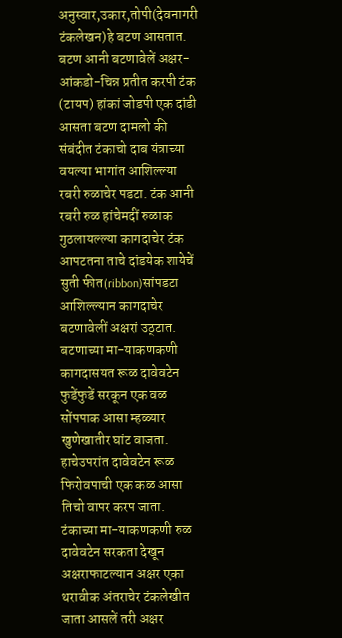अनुस्वार,उकार,तोपी(देवनागरी टंकलेखन)हे बटण आसतात. बटण आनी बटणावेलें अक्षर-आंकडो-चिन्न प्रतीत करपी टंक (टायप) हांकां जोडपी एक दांडी आसता बटण दामलो की संबंदीत टंकाचो दाब यंत्राच्या वयल्या भागांत आशिल्ल्या रबरी रुळाचेर पडटा. टंक आनी रबरी रुळ हांचेमदीं रुळाक गुठलायल्ल्या कागदाचेर टंक आपटतना ताचे दांडयेक शायेचें सुती फीत(ribbon)सांपडटा आशिल्ल्यान कागदाचेर बटणावेलीं अक्षरां उठ्टात. बटणाच्या मा-याकणकणी कागदासयत रूळ दावेवटेन फुडेंफुडें सरकून एक वळ सोंपपाक आसा म्हळ्यार खुणेखातीर घांट वाजता. हाचेउपरांत दावेवटेन रूळ फिरोवपाची एक कळ आसा तिचो वापर करप जाता. टंकाच्या मा-याकणकणी रुळ दावेवटेन सरकता देखून अक्षराफाटल्यान अक्षर एका थरावीक अंतराचेर टंकलेखीत जाता आसलें तरी अक्षर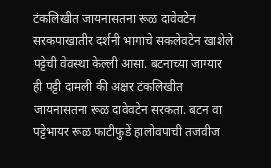टंकलिखीत जायनासतना रूळ दावेवटेन सरकपाखातीर दर्शनी भागाचे सकलेवटेन खाशेले पट्टेची वेवस्था केल्ली आसा. बटनाच्या जाग्यार ही पट्टी दामली की अक्षर टंकलिखीत जायनासतना रूळ दावेवटेन सरकता. बटन वा पट्टेभायर रूळ फाटीफुडें हालोवपाची तजवीज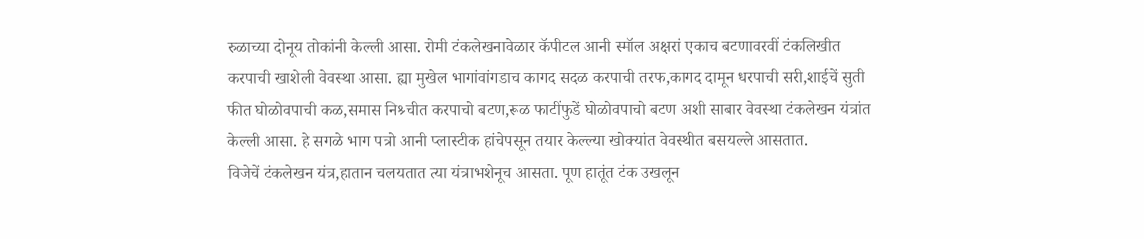रुळाच्या दोनूय तोकांनी केल्ली आसा. रोमी टंकलेखनावेळार कॅपीटल आनी स्मॉल अक्षरां एकाच बटणावरवीं टंकलिखीत करपाची खाशेली वेवस्था आसा. ह्या मुखेल भागांवांगडाच कागद सदळ करपाची तरफ,कागद दामून धरपाची सरी,शाईचें सुती फीत घोळोवपाची कळ,समास निश्र्चीत करपाचो बटण,रूळ फाटींफुडें घोळोवपाचो बटण अशी साबार वेवस्था टंकलेखन यंत्रांत केल्ली आसा. हे सगळे भाग पत्रो आनी प्लास्टीक हांचेपसून तयार केल्ल्या खोक्यांत वेवस्थीत बसयल्ले आसतात.
विजेचें टंकलेखन यंत्र,हातान चलयतात त्या यंत्राभशेनूच आसता. पूण हातूंत टंक उखलून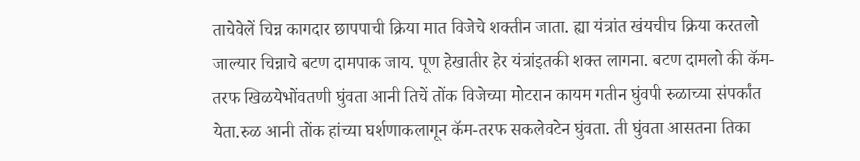ताचेवेलें चिन्न कागदार छापपाची क्रिया मात विजेचे शक्तीन जाता. ह्या यंत्रांत खंयचीच क्रिया करतलो जाल्यार चिन्नाचे बटण दामपाक जाय. पूण हेखातीर हेर यंत्रांइतकी शक्त लागना. बटण दामलो की कॅम-तरफ खिळयेभोंवतणी घुंवता आनी तिचें तोंक विजेच्या मोटरान कायम गतीन घुंवपी रुळाच्या संपर्कांत येता.रुळ आनी तोंक हांच्या घर्शणाकलागून कॅम-तरफ सकलेवटेन घुंवता. ती घुंवता आसतना तिका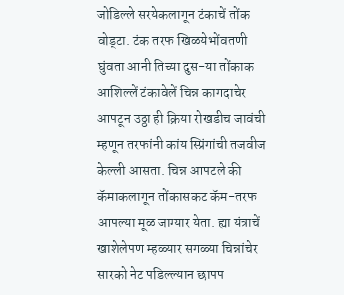जोडिल्ले सरयेकलागून टंकाचें तोंक वोड्टा. टंक तरफ खिळयेभोंवतणी घुंवता आनी तिच्या दुस-या तोंकाक आशिल्लें टंकावेलें चिन्न कागदाचेर आपटून उठ्ठा ही क्रिया रोखडीच जावंची म्हणून तरफांनी कांय स्प्रिंगांची तजवीज केल्ली आसता. चिन्न आपटले की कॅमाकलागून तोंकासकट कॅम-तरफ आपल्या मूळ जाग्यार येता. ह्या यंत्राचें खाशेलेपण म्हळ्यार सगळ्या चिन्नांचेर सारको नेट पडिल्ल्यान छापप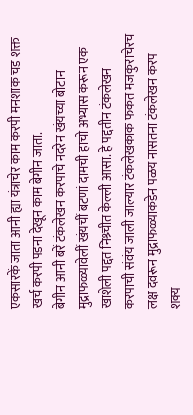एकसारकें जाता आनी ह्या यंत्राचेर काम करपी मनशाक चड शक्त खर्च करपी पडना देखून काम बेगीन जाता.
बेगीन आनी बरें टंकलेखन करपाचे नदरेन खंयच्या बोटान मुद्राफळ्यावेलीं खंयचीं बटणां दामची हाचो अभ्यास करून एक खाशेली पद्दत निश्र्चीत केल्ली आसा. हे पद्दतीन टंकलेखन करपाची संवंय जाली जाल्यार टंकलेखकाक फकत मजकुराचेरच लक्ष दवरून मुद्राफळ्याकडेन पळय नासतना टंकलेखन करप शक्य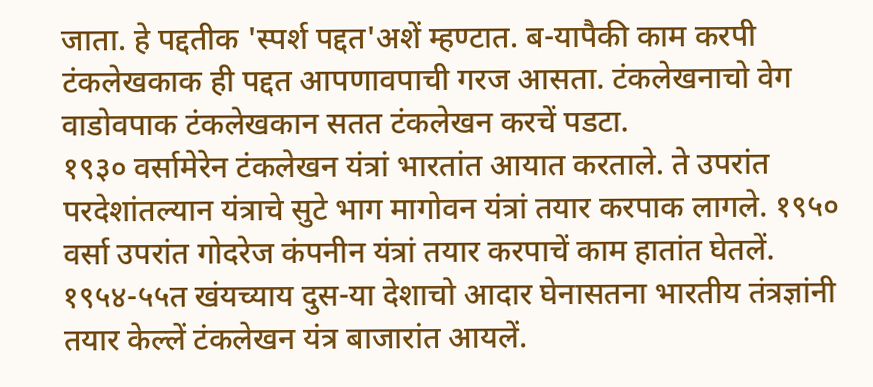जाता. हे पद्दतीक 'स्पर्श पद्दत'अशें म्हण्टात. ब-यापैकी काम करपी टंकलेखकाक ही पद्दत आपणावपाची गरज आसता. टंकलेखनाचो वेग वाडोवपाक टंकलेखकान सतत टंकलेखन करचें पडटा.
१९३० वर्सामेरेन टंकलेखन यंत्रां भारतांत आयात करताले. ते उपरांत परदेशांतल्यान यंत्राचे सुटे भाग मागोवन यंत्रां तयार करपाक लागले. १९५० वर्सा उपरांत गोदरेज कंपनीन यंत्रां तयार करपाचें काम हातांत घेतलें. १९५४-५५त खंयच्याय दुस-या देशाचो आदार घेनासतना भारतीय तंत्रज्ञांनी तयार केल्लें टंकलेखन यंत्र बाजारांत आयलें.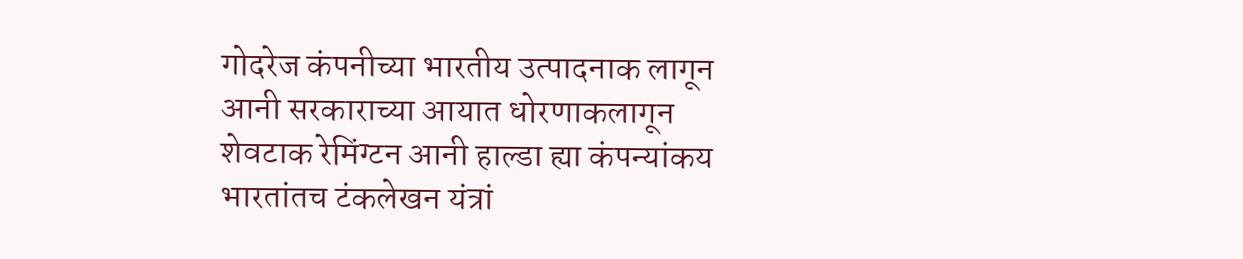गोदरेज कंपनीच्या भारतीय उत्पादनाक लागून आनी सरकाराच्या आयात धोरणाकलागून शेवटाक रेमिंग्टन आनी हाल्डा ह्या कंपन्यांकय भारतांतच टंकलेखन यंत्रां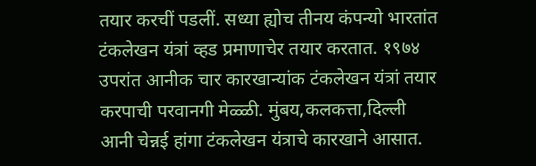तयार करचीं पडलीं. सध्या ह्योच तीनय कंपन्यो भारतांत टंकलेखन यंत्रां व्हड प्रमाणाचेर तयार करतात. १९७४ उपरांत आनीक चार कारखान्यांक टंकलेखन यंत्रां तयार करपाची परवानगी मेळ्ळी. मुंबय,कलकत्ता,दिल्ली आनी चेन्नई हांगा टंकलेखन यंत्राचे कारखाने आसात.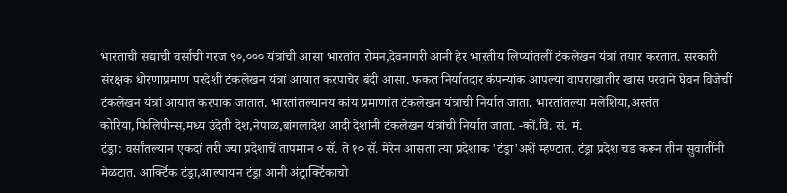भारताची सद्याची वर्साची गरज ९०,००० यंत्रांची आसा भारतांत रोमन,देवनागरी आनी हेर भारतीय लिप्यांतलीं टंकलेखन यंत्रां तयार करतात. सरकारी संरक्षक धोरणाप्रमाण परदेशी टंकलेखन यंत्रां आयात करपाचेर बंदी आसा. फकत निर्यातदार कंपन्यांक आपल्या वापराखातीर खास परवाने घेवन विजेचीं टंकलेखन यंत्रां आयात करपाक जातात. भारतांतल्यानय कांय प्रमाणांत टंकलेखन यंत्राची निर्यात जाता. भारतांतल्या मलेशिया,अस्तंत कोरिया,फिलिपीन्स,मध्य उंदेती देश,नेपाळ,बांगलादेश आदी देशांनी टंकलेखन यंत्रांची निर्यात जाता. -कों.वि. सं. मं.
टंड्रा: वर्सांतल्यान एकदां तरी ज्या प्रदेशाचें तापमान ० सॅ. ते १० सॅ. मेरेन आसता त्या प्रदेशाक 'टंड्रा'अशें म्हण्टात. टंड्रा प्रदेश चड करून तीन सुवातींनी मेळटात. आर्क्टिक टंड्रा,आल्पायन टंड्रा आनी अंट्रार्क्टिकाचो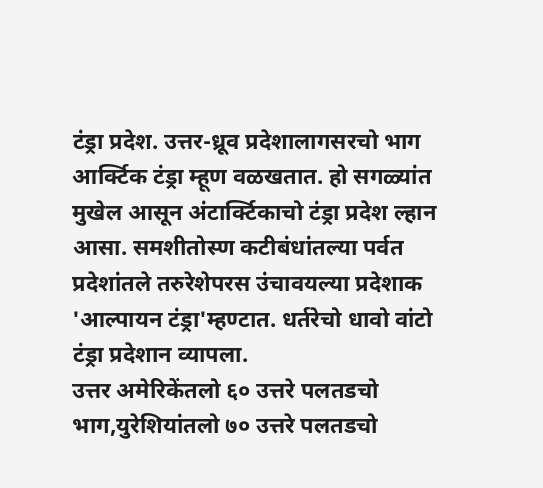टंड्रा प्रदेश. उत्तर-ध्रूव प्रदेशालागसरचो भाग आर्क्टिक टंड्रा म्हूण वळखतात. हो सगळ्यांत मुखेल आसून अंटार्क्टिकाचो टंड्रा प्रदेश ल्हान आसा. समशीतोस्ण कटीबंधांतल्या पर्वत प्रदेशांतले तरुरेशेपरस उंचावयल्या प्रदेशाक 'आल्पायन टंड्रा'म्हण्टात. धर्तरेचो धावो वांटो टंड्रा प्रदेशान व्यापला.
उत्तर अमेरिकेंतलो ६० उत्तरे पलतडचो भाग,युरेशियांतलो ७० उत्तरे पलतडचो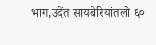भाग,उदेंत सायबेरियांतलो ६०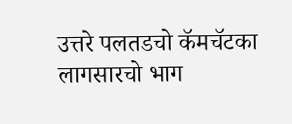उत्तरे पलतडचो कॅमचॅटका लागसारचो भाग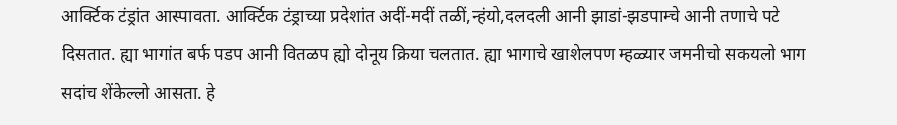आर्क्टिक टंड्रांत आस्पावता. आर्क्टिक टंड्राच्या प्रदेशांत अदीं-मदीं तळीं,न्हंयो,दलदली आनी झाडां-झडपाम्चे आनी तणाचे पटे दिसतात. ह्या भागांत बर्फ पडप आनी वितळप ह्यो दोनूय क्रिया चलतात. ह्या भागाचे खाशेलपण म्हळ्यार जमनीचो सकयलो भाग सदांच शेंकेल्लो आसता. हे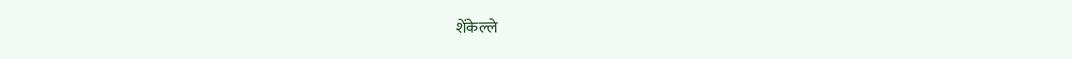शेंकेल्ले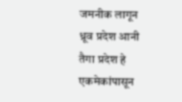जमनीक लागून ध्रूव प्रदेश आनी तैगा प्रदेश हे एकमेकांपासून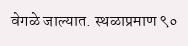वेगळे जाल्यात. स्थळाप्रमाण ९०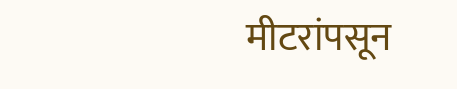मीटरांपसून